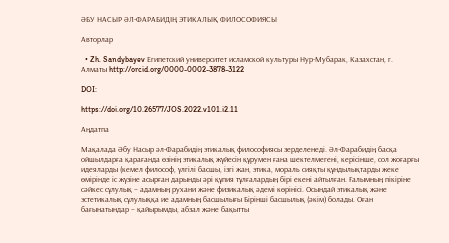ӘБУ НАСЫР ӘЛ-ФАРАБИДІҢ ЭТИКАЛЫҚ ФИЛОСОФИЯСЫ

Авторлар

  • Zh. Sandybayev Египетский университет исламской культуры Нур-Мубарак, Казахстан, г. Алматы http://orcid.org/0000-0002-3878-3122

DOI:

https://doi.org/10.26577/JOS.2022.v101.i2.11

Аңдатпа

Мақалада Әбу Насыр әл-Фарабидің этикалық философиясы зерделенеді. Әл-Фарабидің басқа ойшылдарға қарағанда өзінің этикалық жүйесін құрумен ғана шектелмегені, керісінше, сол жоғарғы идеяларды (кемел философ, үлгілі басшы, ізгі жан, этика, мораль сияқты құндылықтарды жеке өмірінде іс жүзіне асырған дарынды әрі құпия тұлғалардың бірі екені айтылған. Ғалымның пікіріне сәйкес сұлулық – адамның рухани және физикалық әдемі көрінісі. Осындай этикалық және эстетикалық сұлулыққа ие адамның басшылығы Бірінші басшылық (әкім) болады. Оған бағынатындар – қайырымды, абзал және бақытты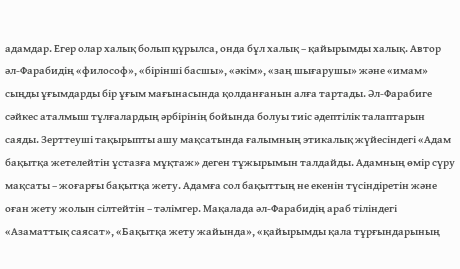адамдар. Егер олар халық болып құрылса, онда бұл халық – қайырымды халық. Автор әл-Фарабидің «философ», «бірінші басшы», «әкім», «заң шығарушы» және «имам» сыңды ұғымдарды бір ұғым мағынасында қолданғанын алға тартады. Әл-Фарабиге сәйкес аталмыш тұлғалардың әрбірінің бойында болуы тиіс әдептілік талаптарын саяды. Зерттеуші тақырыпты ашу мақсатында ғалымның этикалық жүйесіндегі «Адам бақытқа жетелейтін ұстазға мұқтаж» деген тұжырымын талдайды. Адамның өмір сүру мақсаты – жоғарғы бақытқа жету. Адамға сол бақыттың не екенін түсіндіретін және оған жету жолын сілтейтін – тәлімгер. Мақалада әл-Фарабидің араб тіліндегі «Азаматтық саясат», «Бақытқа жету жайында», «қайырымды қала тұрғындарының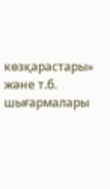көзқарастары» және т.б. шығармалары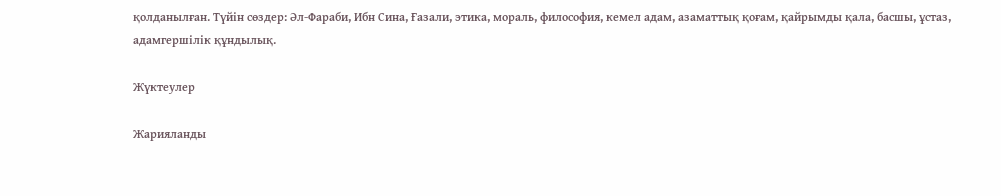қолданылған. Түйін сөздер: Әл-Фараби, Ибн Сина, Ғазали, этика, мораль, философия, кемел адам, азаматтық қоғам, қайрымды қала, басшы, ұстаз, адамгершілік құндылық.

Жүктеулер

Жарияланды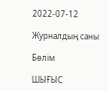2022-07-12

Журналдың саны

Бөлім

ШЫҒЫС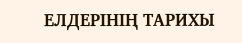ЕЛДЕРІНІҢ ТАРИХЫ